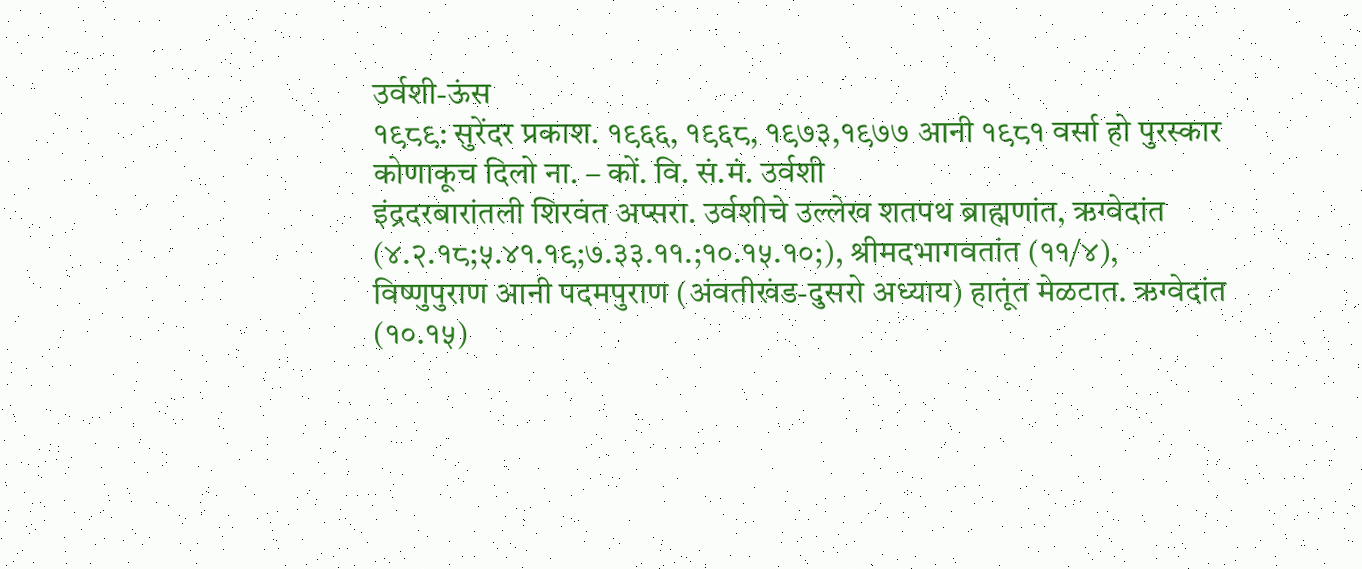उर्वशी-ऊंस
१९८९: सुरेंदर प्रकाश. १९६६, १९६८, १९७३,१९७७ आनी १९८१ वर्सा हो पुरस्कार कोणाकूच दिलो ना. – कों. वि. सं.मं. उर्वशी
इंद्रदरबारांतली शिरवंत अप्सरा. उर्वशीचे उल्लेख शतपथ ब्राह्मणांत, ऋग्वेदांत (४.२.१८;५.४१.१९;७.३३.११.;१०.१५.१०;), श्रीमदभागवतांत (११/४), विष्णुपुराण आनी पदमपुराण (अंवतीखंड-दुसरो अध्याय) हातूंत मेळटात. ऋग्वेदांत (१०.१५)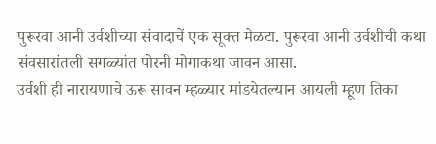पुरूरवा आनी उर्वशीच्या संवादाचें एक सूक्त मेळटा. पुरूरवा आनी उर्वशीची कथा संवसारांतली सगळ्यांत पोरनी मोगाकथा जावन आसा.
उर्वशी ही नारायणाचे ऊरू सावन म्हळ्यार मांडयेतल्यान आयली म्हूण तिका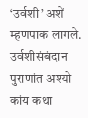‘उर्वशी’ अशें म्हणपाक लागले.
उर्वशीसंबंदान पुराणांत अश्यो कांय कथा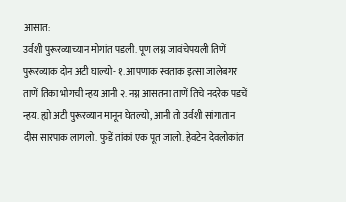आसात:
उर्वशी पुरूरव्याच्यान मोगांत पडली. पूण लग्न जावंचेपयली तिणें पुरूरव्याक दोन अटी घाल्यो- १. आपणाक स्वताक इत्सा जालेबगर ताणें तिका भोगची न्हय आनी २. नग्न आसतना ताणें तिचे नदरेक पडचें न्हय. ह्यो अटी पुरूरव्यान मानून घेतल्यो, आनी तो उर्वशी सांगातान दीस सारपाक लागलो. फुडें तांकां एक पूत जालो. हेवटेन देवलोकांत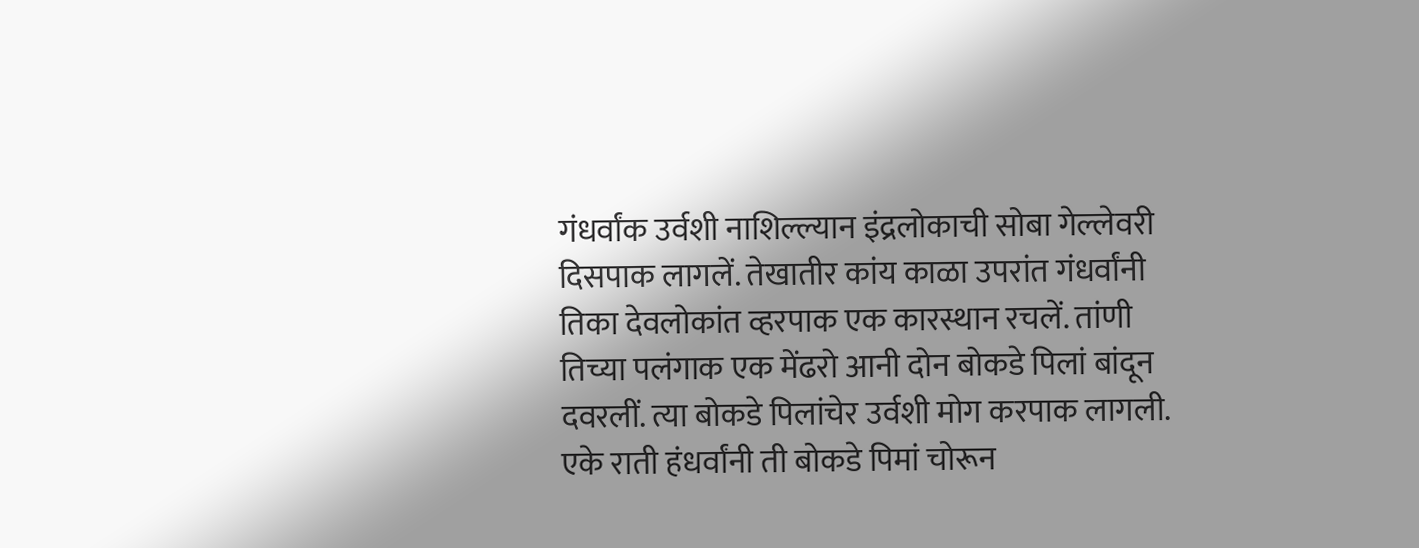गंधर्वांक उर्वशी नाशिल्ल्यान इंद्रलोकाची सोबा गेल्लेवरी दिसपाक लागलें. तेखातीर कांय काळा उपरांत गंधर्वांनी तिका देवलोकांत व्हरपाक एक कारस्थान रचलें. तांणी तिच्या पलंगाक एक मेंढरो आनी दोन बोकडे पिलां बांदून दवरलीं. त्या बोकडे पिलांचेर उर्वशी मोग करपाक लागली. एके राती हंधर्वांनी ती बोकडे पिमां चोरून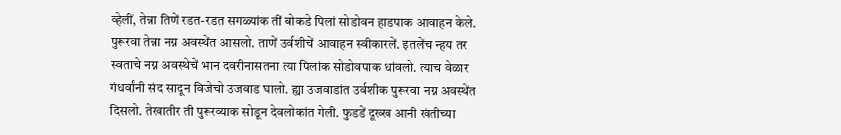व्हेलीं, तेन्ना तिणें रडत-रडत सगळ्यांक तीं बोकडे पिलां सोडोवन हाडपाक आवाहन केले. पुरूरवा तेन्ना नग्न अवस्थेंत आसलो. ताणें उर्वशीचें आवाहन स्वीकारलें. इतलेंच न्हय तर स्वताचे नग्न अवस्थेचें भान दवरीनासतना त्या पिलांक सोडोवपाक धांवलो. त्याच वेळार गंधर्वांनी संद सादून विजेचो उजवाड घालो. ह्या उजवाडांत उर्वशीक पुरूरवा नग्न अवस्थेंत दिसलो. तेखातीर ती पुरूरव्याक सोडून देवलोकांत गेली. फुडडें दूख्ख आनी खंतीच्या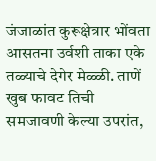जंजाळांत कुरूक्षेत्रार भोंवता आसतना उर्वशी ताका एके तळ्याचे देगेर मेळ्ळी. ताणें खुब फावट तिची समजावणी केल्या उपरांत,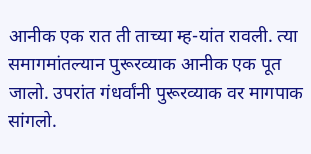आनीक एक रात ती ताच्या म्ह-यांत रावली. त्या समागमांतल्यान पुरूरव्याक आनीक एक पूत जालो. उपरांत गंधर्वांनी पुरूरव्याक वर मागपाक सांगलो.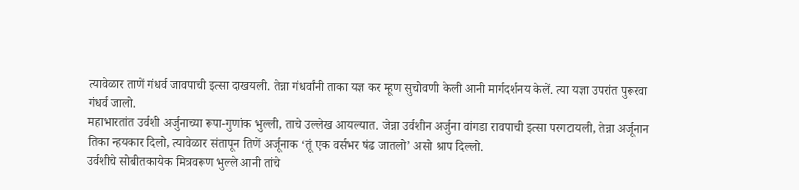त्यावेळार ताणें गंधर्व जावपाची इत्सा दाखयली. तेन्ना गंधर्वांनी ताका यज्ञ कर म्हूण सुचोवणी केली आनी मार्गदर्शनय केलें. त्या यज्ञा उपरांत पुरूरवा गंधर्व जालो.
महाभारतांत उर्वशी अर्जुनाच्या रूपा-गुणांक भुल्ली, ताचे उल्लेख आयल्यात. जेन्ना उर्वशीन अर्जुना वांगडा रावपाची इत्सा परगटायली, तेन्ना अर्जूनान तिका न्हयकार दिलो, त्यावेळार संतापून तिणें अर्जूनाक ‘तूं एक वर्सभर षंढ जातलो’ असो श्राप दिल्लो.
उर्वशीचे सोबीतकायेक मित्रवरूण भुल्ले आनी तांचे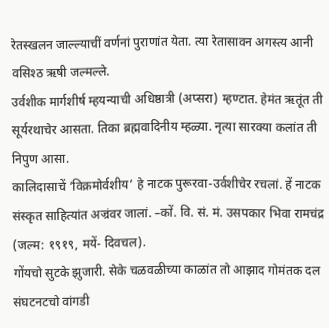रेतस्खलन जाल्ल्याचीं वर्णनां पुराणांत येता. त्या रेतासावन अगस्त्य आनी वसिश्ठ ऋषी जल्मल्ले.
उर्वशीक मार्गशीर्ष म्हयन्याची अधिष्ठात्री (अप्सरा) म्हण्टात. हेमंत ऋतूंत ती सूर्यरथाचेर आसता. तिका ब्रह्मवादिनीय म्हळ्या. नृत्या सारक्या कलांत ती निपुण आसा.
कालिदासाचें ‘विक्रमोर्वशीय’ हे नाटक पुरूरवा-उर्वशीचेर रचलां. हें नाटक संस्कृत साहित्यांत अज्रंवर जालां. –कों. वि. सं. मं. उसपकार भिवा रामचंद्र
(जल्म: १९१९, मयें- दिवचल).
गोंयचो सुटके झुजारी. सेके चळवळीच्या काळांत तो आझाद गोमंतक दल संघटनटचो वांगडी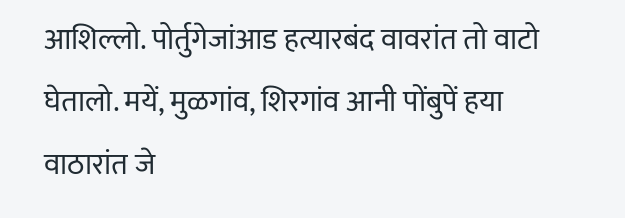आशिल्लो. पोर्तुगेजांआड हत्यारबंद वावरांत तो वाटो घेतालो. मयें, मुळगांव, शिरगांव आनी पोंबुपें हया वाठारांत जे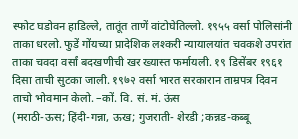स्फोट घडोवन हाडिल्ले, तातूंत ताणें वांटोघेतिल्लो. १९५५ वर्सा पोलिसांनी ताका धरलो. फुडें गोंयच्या प्रादेशिक लश्करी न्यायालयांत चवकशे उपरांत ताका चवदा वर्सां बदखणीची खर ख्यास्त फर्मायली. १९ डिसेंबर १९६१ दिसा ताची सुटका जाली. १९७२ वर्सा भारत सरकारान ताम्रपत्र दिवन ताचो भोवमान केलो. –कों. वि. सं. मं. ऊंस
(मराठी-ऊस; हिंदी-गन्ना, ऊख; गुजराती- शेरडी ;कन्नड-कब्बू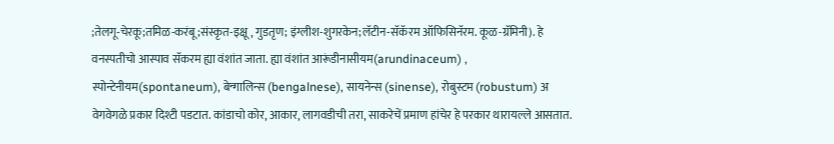;तेलगू-चेरकू;तमिळ-करंबू;संस्कृत-इक्षू, गुडतृण; इंग्लीश-शुगरकेन;लॅटीन-सॅकॅरम ऑफिसिनॅरम. कूळ-ग्रॅमिनी). हे वनस्पतीचो आस्पाव सॅकरम ह्या वंशांत जाता. ह्या वंशांत आरूंडीनासीयम(arundinaceum) , स्पोन्टेनीयम(spontaneum), बेन्गालिन्स (bengalnese), सायनेन्स (sinense), रोबुस्टम (robustum) अ वेगवेगळे प्रकार दिश्टी पडटात. कांडाचो कोर, आकार, लागवडीची तरा, साकरेचें प्रमाण हांचेर हे परकार थारायल्ले आसतात.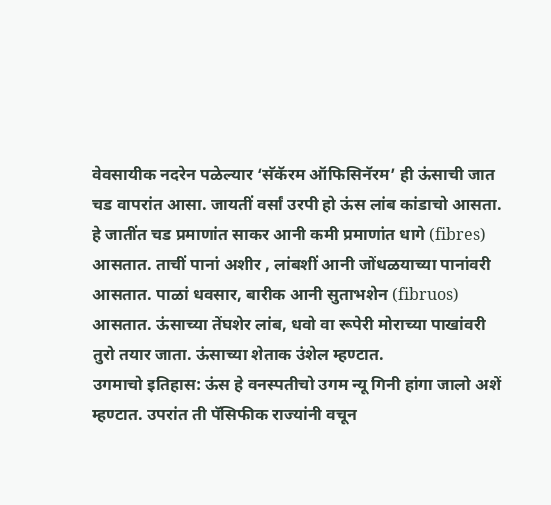वेवसायीक नदरेन पळेल्यार ‘सॅकॅरम ऑफिसिनॅरम’ ही ऊंसाची जात चड वापरांत आसा. जायतीं वर्सां उरपी हो ऊंस लांब कांडाचो आसता. हे जातींत चड प्रमाणांत साकर आनी कमी प्रमाणांत धागे (fibres) आसतात. ताचीं पानां अशीर , लांबशीं आनी जोंधळयाच्या पानांवरी आसतात. पाळां धवसार, बारीक आनी सुताभशेन (fibruos) आसतात. ऊंसाच्या तेंघशेर लांब, धवो वा रूपेरी मोराच्या पाखांवरी तुरो तयार जाता. ऊंसाच्या शेताक उंशेल म्हण्टात.
उगमाचो इतिहास: ऊंस हे वनस्पतीचो उगम न्यू गिनी हांगा जालो अशें म्हण्टात. उपरांत ती पॅसिफीक राज्यांनी वचून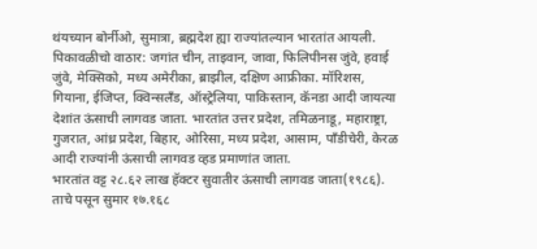थंयच्यान बोर्नीओ, सुमात्रा, ब्रह्मदेश ह्या राज्यांतल्यान भारतांत आयली.
पिकावळीचो वाठार: जगांत चीन, ताइवान, जावा, फिलिपीनस जुंवे, हवाई जुंवे, मेक्सिको, मध्य अमेरीका, ब्राझील, दक्षिण आफ्रीका. मॉरिशस, गियाना, ईजिप्त, क्विन्सलॅंड, ऑस्ट्रेलिया, पाकिस्तान, कॅनडा आदी जायत्या देशांत ऊंसाची लागवड जाता. भारतांत उत्तर प्रदेश, तमिळनाडू, महाराष्ट्रा, गुजरात, आंध्र प्रदेश, बिहार, ओरिसा, मध्य प्रदेश, आसाम, पॉंडीचेरी, केरळ आदी राज्यांनी ऊंसाची लागवड व्हड प्रमाणांत जाता.
भारतांत वट्ट २८.६२ लाख हॅक्टर सुवातीर ऊंसाची लागवड जाता(१९८६). ताचे पसून सुमार १७.१६८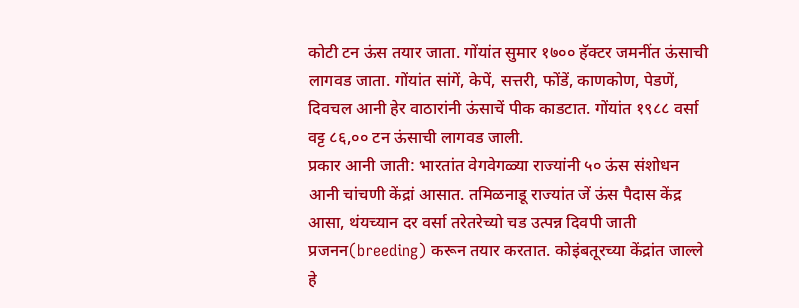कोटी टन ऊंस तयार जाता. गोंयांत सुमार १७०० हॅक्टर जमनींत ऊंसाची लागवड जाता. गोंयांत सांगें, केपें, सत्तरी, फोंडें, काणकोण, पेडणें, दिवचल आनी हेर वाठारांनी ऊंसाचें पीक काडटात. गोंयांत १९८८ वर्सा वट्ट ८६,०० टन ऊंसाची लागवड जाली.
प्रकार आनी जाती: भारतांत वेगवेगळ्या राज्यांनी ५० ऊंस संशोधन आनी चांचणी केंद्रां आसात. तमिळनाडू राज्यांत जें ऊंस पैदास केंद्र आसा, थंयच्यान दर वर्सा तरेतरेच्यो चड उत्पन्न दिवपी जाती प्रजनन(breeding) करून तयार करतात. कोइंबतूरच्या केंद्रांत जाल्ले हे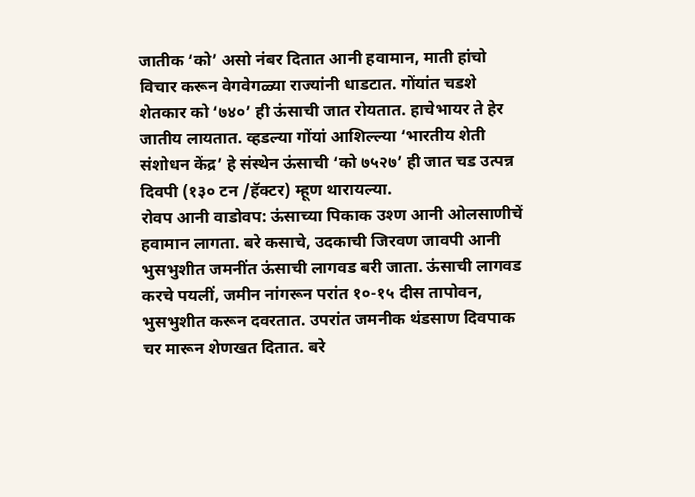जातीक ‘को’ असो नंबर दितात आनी हवामान, माती हांचो विचार करून वेगवेगळ्या राज्यांनी धाडटात. गोंयांत चडशे शेतकार को ‘७४०’ ही ऊंसाची जात रोयतात. हाचेभायर ते हेर जातीय लायतात. व्हडल्या गोंयां आशिल्ल्या ‘भारतीय शेती संशोधन केंद्र’ हे संस्थेन ऊंसाची ‘को ७५२७’ ही जात चड उत्पन्न दिवपी (१३० टन /हॅक्टर) म्हूण थारायल्या.
रोवप आनी वाडोवप: ऊंसाच्या पिकाक उश्ण आनी ओलसाणीचें हवामान लागता. बरे कसाचे, उदकाची जिरवण जावपी आनी भुसभुशीत जमनींत ऊंसाची लागवड बरी जाता. ऊंसाची लागवड करचे पयलीं, जमीन नांगरून परांत १०-१५ दीस तापोवन, भुसभुशीत करून दवरतात. उपरांत जमनीक थंडसाण दिवपाक चर मारून शेणखत दितात. बरे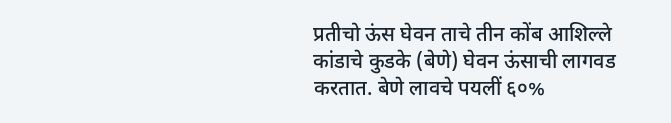प्रतीचो ऊंस घेवन ताचे तीन कोंब आशिल्ले कांडाचे कुडके (बेणे) घेवन ऊंसाची लागवड करतात. बेणे लावचे पयलीं ६०%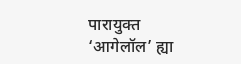पारायुक्त ‘आगेलॉल’ ह्या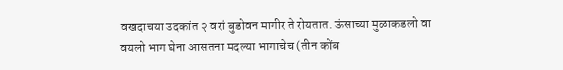वखदाचया उदकांत २ वरां बुडोवन मागीर ते रोयतात. ऊंसाच्या मुळाकडलो वा वयलो भाग घेना आसतना मदल्या भागाचेच (तीन कोंब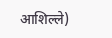आशिल्ले)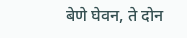बेणे घेवन, ते दोन